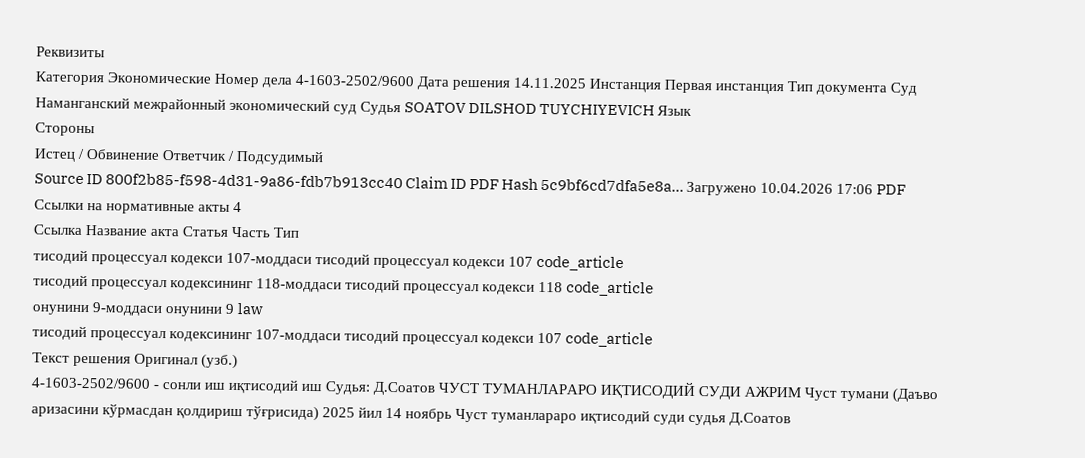Реквизиты
Категория Экономические Номер дела 4-1603-2502/9600 Дата решения 14.11.2025 Инстанция Первая инстанция Тип документа Суд Наманганский межрайонный экономический суд Судья SOATOV DILSHOD TUYCHIYEVICH Язык
Стороны
Истец / Обвинение Ответчик / Подсудимый
Source ID 800f2b85-f598-4d31-9a86-fdb7b913cc40 Claim ID PDF Hash 5c9bf6cd7dfa5e8a... Загружено 10.04.2026 17:06 PDF
Ссылки на нормативные акты 4
Ссылка Название акта Статья Часть Тип
тисодий процессуал кодекси 107-моддаси тисодий процессуал кодекси 107 code_article
тисодий процессуал кодексининг 118-моддаси тисодий процессуал кодекси 118 code_article
онунини 9-моддаси онунини 9 law
тисодий процессуал кодексининг 107-моддаси тисодий процессуал кодекси 107 code_article
Текст решения Оригинал (узб.)
4-1603-2502/9600 - сонли иш иқтисодий иш Судья: Д.Соатов ЧУСТ ТУМАНЛАРАРО ИҚТИСОДИЙ СУДИ АЖРИМ Чуст тумани (Даъво аризасини кўрмасдан қолдириш тўғрисида) 2025 йил 14 ноябрь Чуст туманлараро иқтисодий суди судья Д.Соатов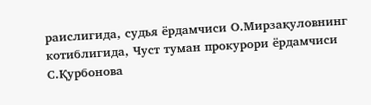раислигида, судья ёрдамчиси О.Мирзақуловнинг котиблигида, Чуст туман прокурори ёрдамчиси С.Қурбонова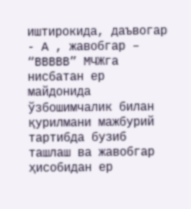иштирокида, даъвогар - А , жавобгар – “BBBBB” МЧЖга нисбатан ер майдонида ўзбошимчалик билан қурилмани мажбурий тартибда бузиб ташлаш ва жавобгар ҳисобидан ер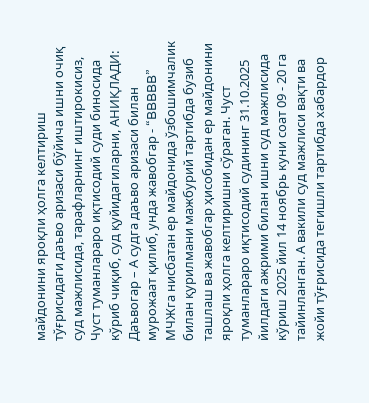майдонини яроқли ҳолга келтириш тўғрисидаги даъво аризаси бўйича ишни очиқ суд мажлисида, тарафларнинг иштирокисиз, Чуст туманлараро иқтисодий суди биносида кўриб чиқиб, суд қуйидагиларни, АНИҚЛАДИ: Даъвогар – А судга даъво аризаси билан мурожаат қилиб, унда жавобгар - “BBBBB” МЧЖга нисбатан ер майдонида ўзбошимчалик билан қурилмани мажбурий тартибда бузиб ташлаш ва жавобгар ҳисобидан ер майдонини яроқли ҳолга келтиришни сўраган. Чуст туманлараро иқтисодий судининг 31.10.2025 йилдаги ажрими билан ишни суд мажлисида кўриш 2025 йил 14 ноябрь куни соат 09 - 20 га тайинланган. А вакили суд мажлиси вақти ва жойи тўғрисида тегишли тартибда хабардор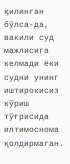қилинган бўлса-да, вакили суд мажлисига келмади ёки судни унинг иштирокисиз кўриш тўғрисида илтимоснома қолдирмаган.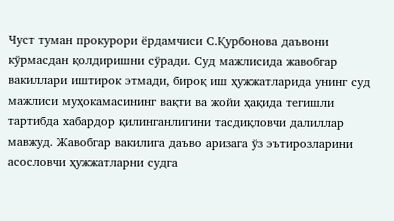Чуст туман прокурори ёрдамчиси С.Қурбонова даъвони кўрмасдан қолдиришни сўради. Суд мажлисида жавобгар вакиллари иштирок этмади, бироқ иш ҳужжатларида унинг суд мажлиси муҳокамасининг вақти ва жойи ҳақида тегишли тартибда хабардор қилинганлигини тасдиқловчи далиллар мавжуд. Жавобгар вакилига даъво аризага ўз эътирозларини асословчи ҳужжатларни судга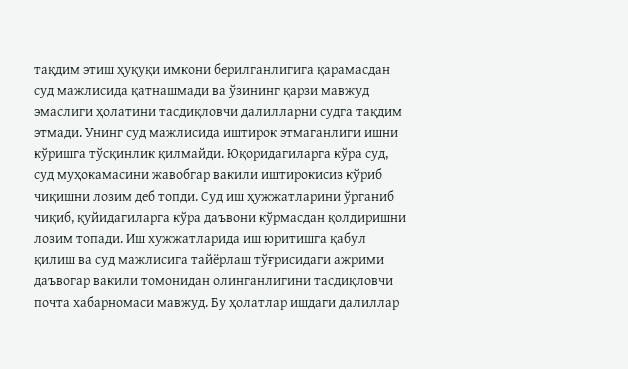тақдим этиш ҳуқуқи имкони берилганлигига қарамасдан суд мажлисида қатнашмади ва ўзининг қарзи мавжуд эмаслиги ҳолатини тасдиқловчи далилларни судга тақдим этмади. Унинг суд мажлисида иштирок этмаганлиги ишни кўришга тўсқинлик қилмайди. Юқоридагиларга кўра суд, суд муҳокамасини жавобгар вакили иштирокисиз кўриб чиқишни лозим деб топди. Суд иш ҳужжатларини ўрганиб чиқиб, қуйидагиларга кўра даъвони кўрмасдан қолдиришни лозим топади. Иш хужжатларида иш юритишга қабул қилиш ва суд мажлисига тайёрлаш тўғрисидаги ажрими даъвогар вакили томонидан олинганлигини тасдиқловчи почта хабарномаси мавжуд. Бу ҳолатлар ишдаги далиллар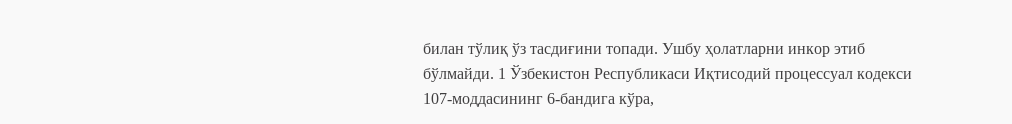билан тўлиқ ўз тасдиғини топади. Ушбу ҳолатларни инкор этиб бўлмайди. 1 Ўзбекистон Республикаси Иқтисодий процессуал кодекси 107-моддасининг 6-бандига кўра,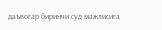даъвогар биринчи суд мажлисига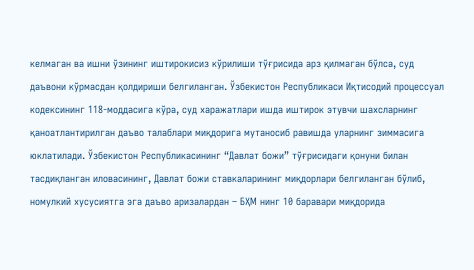келмаган ва ишни ўзининг иштирокисиз кўрилиши тўғрисида арз қилмаган бўлса, суд даъвони кўрмасдан қолдириши белгиланган. Ўзбекистон Республикаси Иқтисодий процессуал кодексининг 118-моддасига кўра, суд харажатлари ишда иштирок этувчи шахсларнинг қаноатлантирилган даъво талаблари миқдорига мутаносиб равишда уларнинг зиммасига юклатилади. Ўзбекистон Республикасининг “Давлат божи” тўғрисидаги қонуни билан тасдиқланган иловасининг, Давлат божи ставкаларининг миқдорлари белгиланган бўлиб, номулкий хусусиятга эга даъво аризалардан – БҲМ нинг 10 баравари миқдорида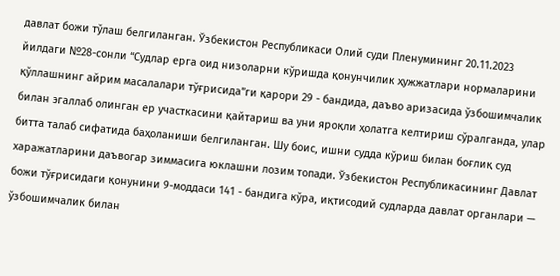давлат божи тўлаш белгиланган. Ўзбекистон Республикаси Олий суди Пленумининг 20.11.2023 йилдаги №28-сонли “Судлар ерга оид низоларни кўришда қонунчилик ҳужжатлари нормаларини қўллашнинг айрим масалалари тўғрисида”ги қарори 29 - бандида, даъво аризасида ўзбошимчалик билан эгаллаб олинган ер участкасини қайтариш ва уни яроқли ҳолатга келтириш сўралганда, улар битта талаб сифатида баҳоланиши белгиланган. Шу боис, ишни судда кўриш билан боғлиқ суд харажатларини даъвогар зиммасига юклашни лозим топади. Ўзбекистон Республикасининг Давлат божи тўғрисидаги қонунини 9-моддаси 141 - бандига кўра, иқтисодий судларда давлат органлари — ўзбошимчалик билан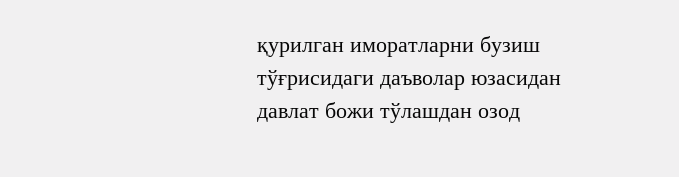қурилган иморатларни бузиш тўғрисидаги даъволар юзасидан давлат божи тўлашдан озод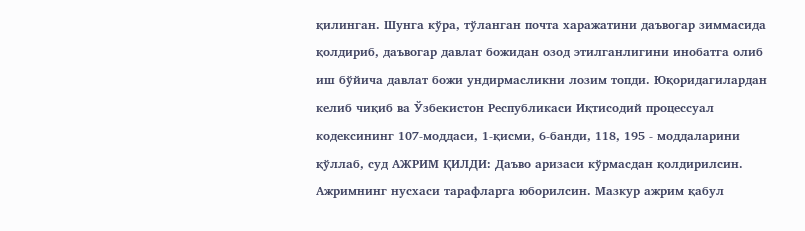қилинган. Шунга кўра, тўланган почта харажатини даъвогар зиммасида қолдириб, даъвогар давлат божидан озод этилганлигини инобатга олиб иш бўйича давлат божи ундирмасликни лозим топди. Юқоридагилардан келиб чиқиб ва Ўзбекистон Республикаси Иқтисодий процессуал кодексининг 107-моддаси, 1-қисми, 6-банди, 118, 195 - моддаларини қўллаб, суд АЖРИМ ҚИЛДИ: Даъво аризаси кўрмасдан қолдирилсин. Ажримнинг нусхаси тарафларга юборилсин. Мазкур ажрим қабул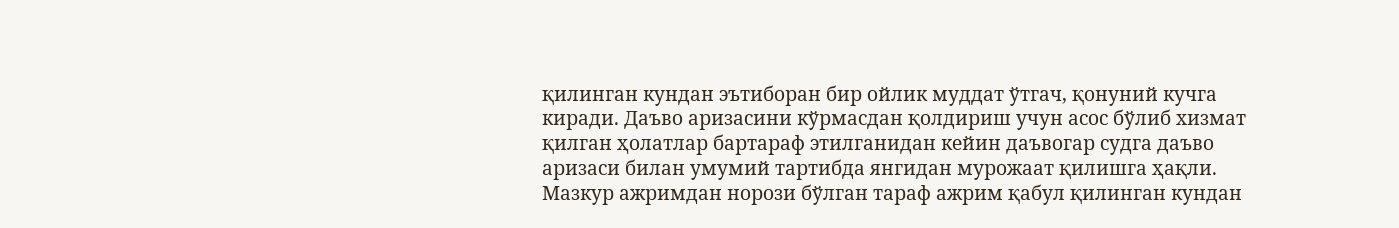қилинган кундан эътиборан бир ойлик муддат ўтгач, қонуний кучга киради. Даъво аризасини кўрмасдан қолдириш учун асос бўлиб хизмат қилган ҳолатлар бартараф этилганидан кейин даъвогар судга даъво аризаси билан умумий тартибда янгидан мурожаат қилишга ҳақли. Мазкур ажримдан норози бўлган тараф ажрим қабул қилинган кундан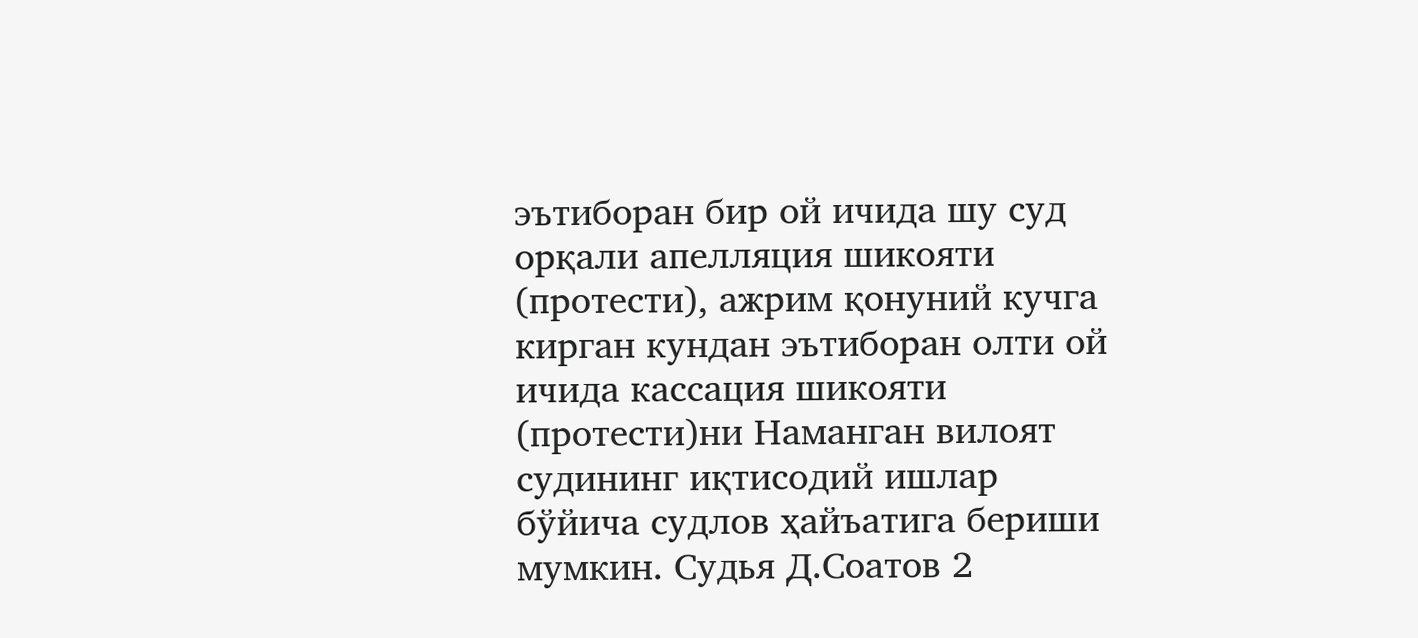эътиборан бир ой ичида шу суд орқали апелляция шикояти (протести), ажрим қонуний кучга кирган кундан эътиборан олти ой ичида кассация шикояти (протести)ни Наманган вилоят судининг иқтисодий ишлар бўйича судлов ҳайъатига бериши мумкин. Судья Д.Соатов 2